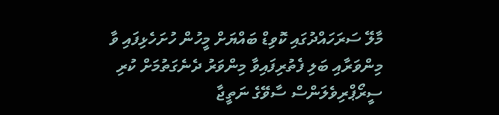މާލޭ ސަރަހައްދުގައި ކޮވިޑް ބައްޔަށް މީހުން ހުށަހެޅިފައި ވާ މިންވަރާއި ބަލި ފެތުރިފައިވާ މިންވަރު ދެނެގަތުމަށް ކުރި ސީރޯޕްރިވެލަންސް ސާވޭގެ ނަތީޖާ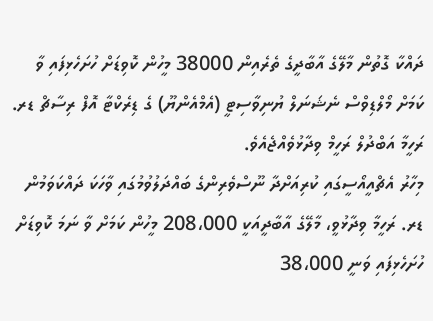ދައްކާ ގޮތުން މާލޭގެ އާބާދީގެ ތެރެއިން 38000 މީހުން ކޮވިޑަށް ހުށަހެޅިފައި ވާ ކަމަށް މޯލްޑިވްސް ނެޝަނަލް ޔުނިވާސިޓީ (އެމްއެންޔޫ) ގެ ޑިރެކްޓާ އޮފް ރިސާޗް ޑރ. ރަހީމާ އަބްދުލް ރަހީމް ވިދާޅުވެއްޖެއެވެ.
މިހާރު އެޗްއީއޯސީގައި ކުރިއަށްދާ ނޫސްވެރިންގެ ބައްދަލުވުމުގައި ވާހަކަ ދައްކަވަމުން ޑރ. ރަހީމާ ވިދާޅުވީ، މާލޭގެ އާބާދީއަކީ 208،000 މީހުން ކަމަށް ވާ ނަމަ ކޮވިޑަށް ހުށަހެޅިފައި ވަނީ 38،000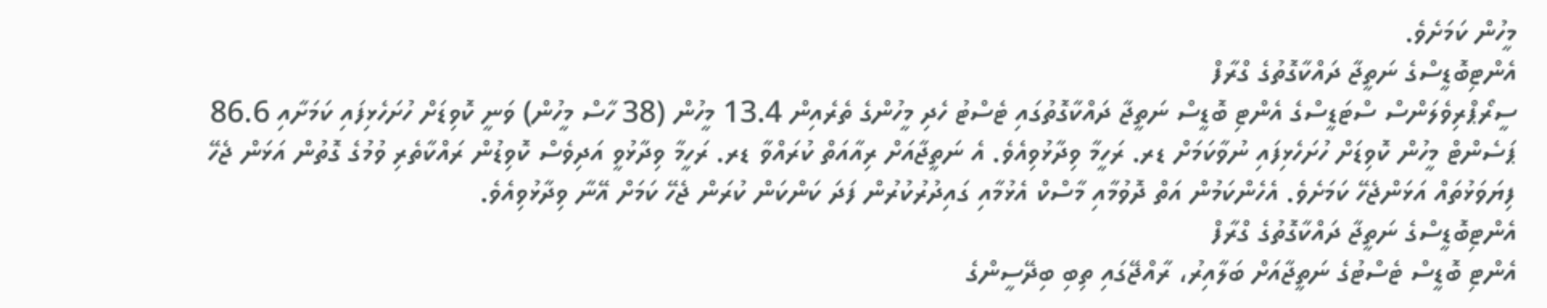މީހުން ކަމަށެވެ.
އެންޓިބޮޑީސްގެ ނަތީޖާ ދައްކާގޮތުގެ ގްރާފް
ސީރޯޕްރިވެލަންސް ސްޓަޑީސްގެ އެންޓި ބޮޑީސް ނަތީޖާ ދައްކާގޮތުގައި ޓެސްޓު ހެދި މީހުންގެ ތެރެއިން 13.4 މީހުން (38 ހާސް މީހުން) ވަނީ ކޮވިޑަށް ހުށަހެޅިފައި ކަމަށާއި 86.6 ޕަސެންޓް މީހުން ކޮވިޑަށް ހުށަހެޅިފައި ނުވާކަމަށް ޑރ. ރަހީމާ ވިދާޅުވިއެވެ. އެ ނަތީޖާއަށް ރިއާއަތް ކުރައްވާ ޑރ. ރަހީމާ ވިދާޅުވީ އަދިވެސް ކޮވިޑުން ރައްކާތެރި ވުމުގެ ގޮތުން އަޅަން ޖެހޭ ފިޔަވަޅުތައް އަޅަންޖެހޭ ކަމަށެވެ. އެހެންކަމުން އަތް ދޮވުމާއި މާސްކް އެޅުމާއި ގައިދުރުކުރުން ފަދަ ކަންކަން ކުރަން ޖެހޭ ކަމަށް އޭނާ ވިދާޅުވިއެވެ.
އެންޓިބޮޑީސްގެ ނަތީޖާ ދައްކާގޮތުގެ ގްރާފް
އެންޓި ބޮޑީސް ޓެސްޓުގެ ނަތީޖާއަށް ބަލާއިރު، ރާއްޖޭގައި ތިބި ބިދޭސީންގެ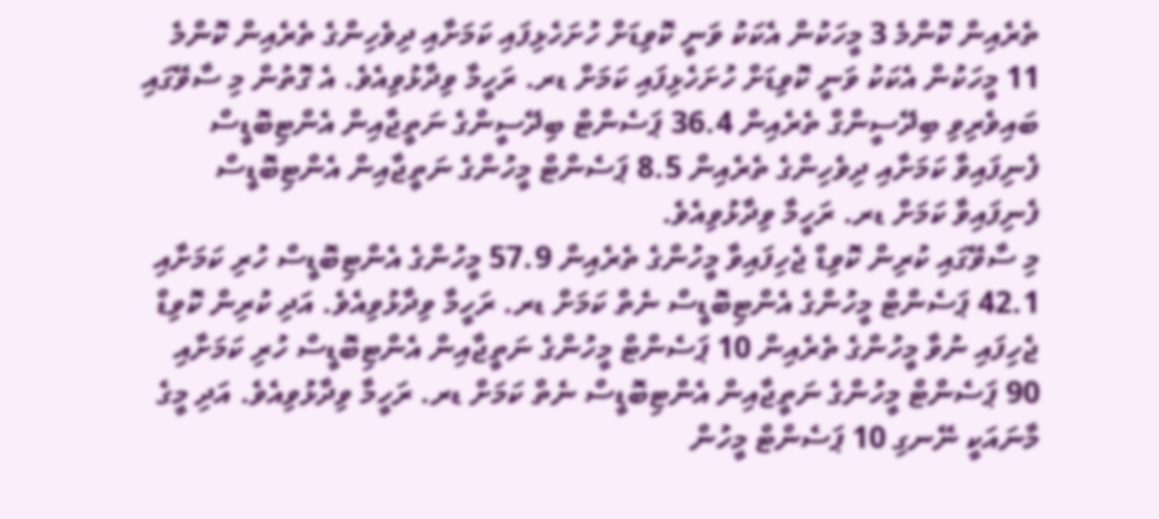ތެރެއިން ކޮންމެ 3 މީހަކުން އެކަކު ވަނީ ކޮވިޑަށް ހުށަހެޅިފައި ކަމަށާއި ދިވެހިންގެ ތެރެއިން ކޮންމެ 11 މީހަކުން އެކަކު ވަނީ ކޮވިޑަށް ހުށަހެޅިފައި ކަމަށް ޑރ. ރަހީމާ ވިދާޅުވިއެވެ. އެ ގޮތުން މި ސާވޭގައި ބައިވެރިވި ބިދޭސީންގް ތެރެއިން 36.4 ޕަސެންޓް ބިދޭސީންގެ ނަތީޖާއިން އެންޓިބޮޑީސް ފެނިފައިވާ ކަމަށާއި ދިވެހިންގެ ތެރެއިން 8.5 ޕަސެންޓް މީހުންގެ ނަތީޖާއިން އެންޓިބޮޑީސް ފެނިފައިވާ ކަމަށް ޑރ. ރަހީމާ ވިދާޅުވިއެވެ.
މި ސާވޭގައި ކުރިން ކޮވިޑް ޖެހިފައިވާ މީހުންގެ ތެރެއިން 57.9 މީހުންގެ އެންޓިބޮޑީސް ހުރި ކަމަށާއި 42.1 ޕަސެންޓް މީހުންގެ އެންޓިބޮޑީސް ނެތް ކަމަށް ޑރ. ރަހީމާ ވިދާޅުވިއެވެ. އަދި ކުރިން ކޮވިޑް ޖެހިފައި ނުވާ މީހުންގެ ތެރެއިން 10 ޕަސެންޓް މީހުންގެ ނަތީޖާއިން އެންޓިބޮޑީސް ހުރި ކަމަށާއި 90 ޕަސެންޓް މީހުންގެ ނަތީޖާއިން އެންޓިބޮޑީސް ނެތް ކަމަށް ޑރ. ރަހީމާ ވިދާޅުވިއެވެ. އަދި މީގެ މާނައަކީ ނޭނގި 10 ޕަސެންޓް މީހުން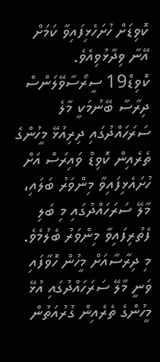ކޮވިޑަށް ހުށަހެޅިފައިވާ ކަމަށް އޭނާ ވިދާޅުވިއެވެ.
ކޮވިޑް19 ސީރޯސާވޭލަންސް ދިރާސާ ބޭނުމަކީ މާލެ ސަރަހައްދުގައި ދިރިއުޅޭ މީހުންގެ ތެރެއިން ކޮވިޑް ވައިރަސް އަށް ހުށައެޅިފައިވާ މިންވަރު ބަލައި، މާލޭ ސަރަހައްދުގައި މި ބަލި ފެތުރިފައިވާ މިންވަރު ބެލުމެވެ. މި ދިރާސާއަށް މީހުން ހޮވާފައި ވަނީ މާލޭ ސަރަހައްދުގައި އުޅޭ މީހުންގެ ތެރެއިން ގުރުއަތުން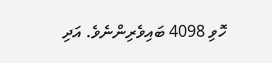ހޮވި 4098 ބައިވެރިންނެވެ. އަދި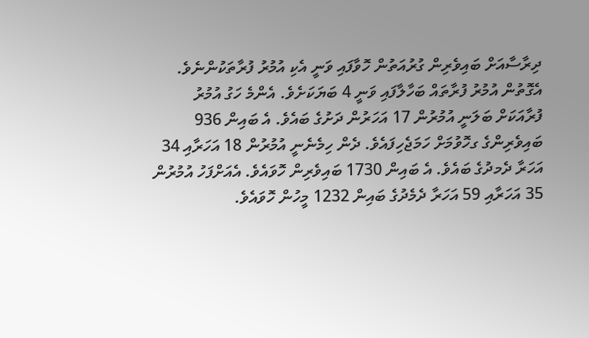ދިރާސާއަށް ބައިވެރިން ގުރުއަތުން ހޮވާފައި ވަނީ އެކި އުމުރު ފުރާތަކުންނެވެ.
އެގޮތުން އުމުރު ފުރާތައް ބަހާލާފައި ވަނީ 4 ބަޔަކަށެވެ. އެންމެ ހަގު އުމުރު ފުރާއަކަށް ބަލަނީ އުމުރުން 17 އަހަރުން ދަށުގެ ބައެވެ. އެ ބައިން 936 ބައިވެރިންގެ ގހޮވުމަށް ހަމަޖެހިފައެވެ. ދެން ހިމެނެނީ އުމުރުން 18 އަހަރާއި 34 އަހަރާ ދެމދުގެ ބައެވެ. އެ ބައިން 1730 ބައިވެރިން ހޮވައެވެ. އެއަށްފަހު އުމުރުން 35 އަހަރާއި 59 އަހަރާ ދެމެދުގެ ބައިން 1232 މީހުން ހޮވައެވެ.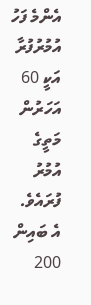އެންމެ ފަހު އުމުރުފުރާ އަކީ 60 އަހަރުން މަތީގެ އުމުރު ފުރައެވެ. އެ ބައިން 200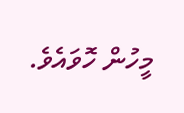މީހުން ހޮވައެވެ.